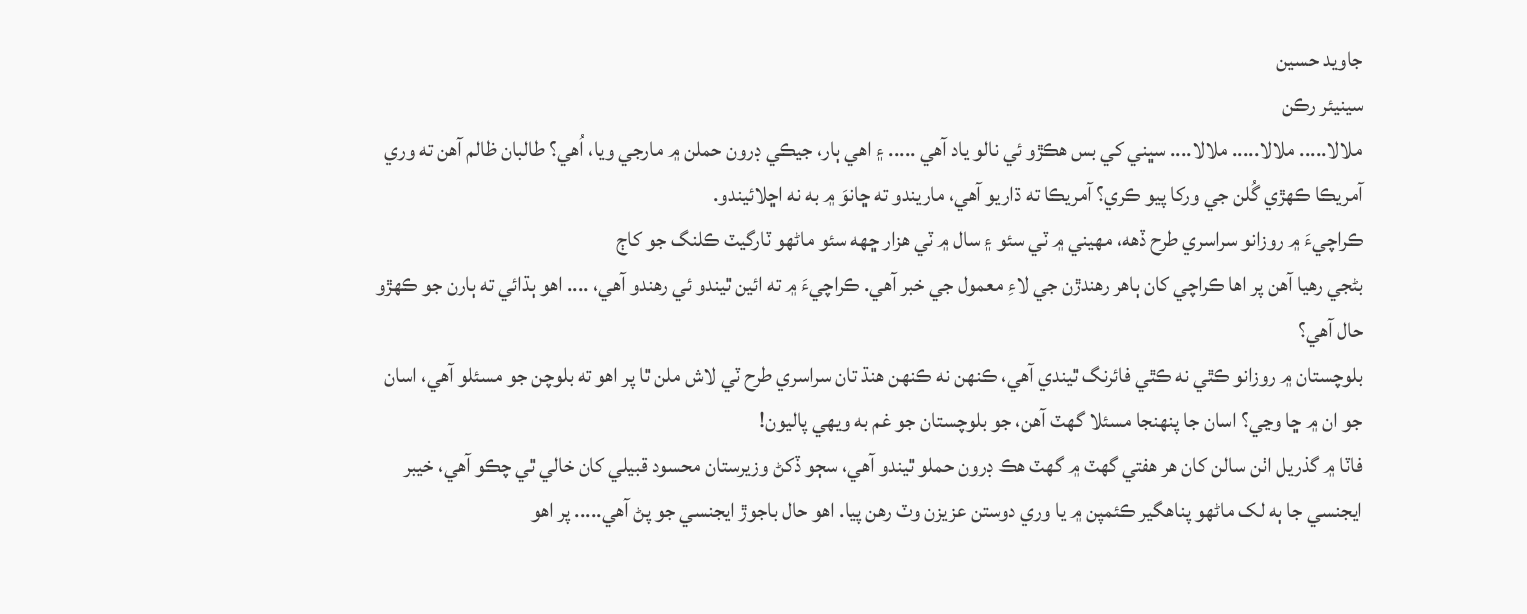جاويد حسين
سينيئر رڪن
ملالا..... ملالا..... ملالا.... سڀني کي بس هڪڙو ئي نالو ياد آهي ..... ۽ اهي ٻار، جيڪي ڊرون حملن ۾ مارجي ويا، اُهي؟ طالبان ظالم آهن ته وري آمريڪا ڪهڙي گُلن جي ورکا پيو ڪري؟ آمريڪا ته ڌاريو آهي، ماريندو ته ڇانوَ ۾ به نه اڇلائيندو.
ڪراچيءَ ۾ روزانو سراسري طرح ڏهه، مهيني ۾ ٽي سئو ۽ سال ۾ ٽي هزار ڇهه سئو ماڻهو ٽارگيٽ ڪلنگ جو کاڄ
بڻجي رهيا آهن پر اها ڪراچي کان ٻاهر رهندڙن جي لاءِ معمول جي خبر آهي. ڪراچيءَ ۾ ته ائين ٿيندو ئي رهندو آهي، .... اهو ٻڌائي ته ٻارن جو ڪهڙو حال آهي؟
بلوچستان ۾ روزانو ڪٿي نه ڪٿي فائرنگ ٿيندي آهي، ڪنهن نه ڪنهن هنڌ تان سراسري طرح ٽي لاش ملن ٿا پر اهو ته بلوچن جو مسئلو آهي، اسان جو ان ۾ ڇا وڃي؟ اسان جا پنهنجا مسئلا گهٽ آهن، جو بلوچستان جو غم به ويهي پاليون!
فاٽا ۾ گذريل اٺن سالن کان هر هفتي گهٽ ۾ گهٽ هڪ ڊرون حملو ٿيندو آهي، سڄو ڏکڻ وزيرستان محسود قبيلي کان خالي ٿي چڪو آهي، خيبر ايجنسي جا ٻه لک ماڻهو پناهگير ڪئمپن ۾ يا وري دوستن عزيزن وٽ رهن پيا. اهو حال باجوڙ ايجنسي جو پڻ آهي..... پر اهو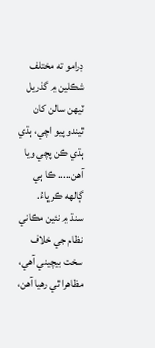ڊرامو ته مختلف شڪلين ۾ گذريل ٽيهن سالن کان ٿيندو پيو اچي، ٻڌي ٻڌي ڪن پچي ويا آهن..... ڪا ٻي ڳالهه ڪر ڀاءُ.
سنڌ ۾ نئين مڪاني نظام جي خلاف سخت بيچيني آهي، مظاهرا ٿي رهيا آهن،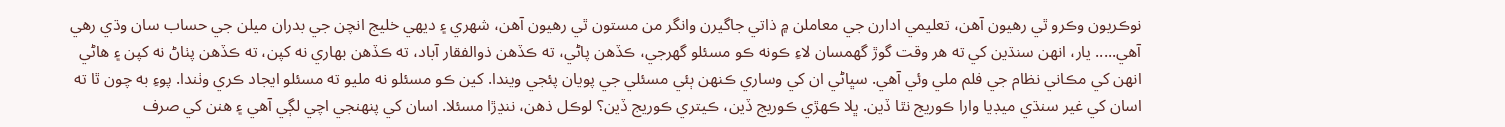نوڪريون وڪرو ٿي رهيون آهن، تعليمي ادارن جي معاملن ۾ ذاتي جاگيرن وانگر من مستون ٿي رهيون آهن، شهري ۽ ديهي خليج انچن جي بدران ميلن جي حساب سان وڌي رهي آهي..... يار، انهن سنڌين کي ته هر وقت گوڙ گهمسان لاءِ ڪونه ڪو مسئلو گهرجي، ڪڏهن پاڻي، ته ڪڏهن ذوالفقار آباد، ته ڪڏهن بهاري نه کپن، ته ڪڏهن پٺاڻ نه کپن ۽ هاڻي انهن کي مڪاني نظام جي فلم ملي وئي آهي. سڀاڻي ان کي وساري ڪنهن ٻئي مسئلي جي پويان پئجي ويندا. کين ڪو مسئلو نه مليو ته مسئلو ايجاد ڪري وٺندا. پوءِ به چون ٿا ته اسان کي غير سنڌي ميڊيا وارا ڪوريج نٿا ڏين. ڀلا ڪهڙي ڪوريج ڏين، ڪيتري ڪوريج ڏين؟ لوڪل ذهن، ننڍڙا مسئلا. اسان کي پنهنجي اچي لڳي آهي ۽ هنن کي صرف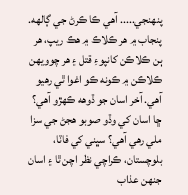پنهنجي..... آهي ڪا ڪرڻ جي ڳالهه.
پنجاب ۾ هر ڪلاڪ ۾ هڪ ريپ، هر ٻن ڪلاڪن کانپوءِ قتل ۽ هر چوويهن ڪلاڪن ۾ ڪونه ڪو اغوا ٿي رهيو آهي. آخر اسان جو ڏوهه ڪهڙو آهي؟ ڇا اسان کي وڏو صوبو هجڻ جي سزا ملي رهي آهي؟ سڀني کي فاٽا، بلوچستان، ڪراچي نظر اچن ٿا ۽ اسان جنهن عذاب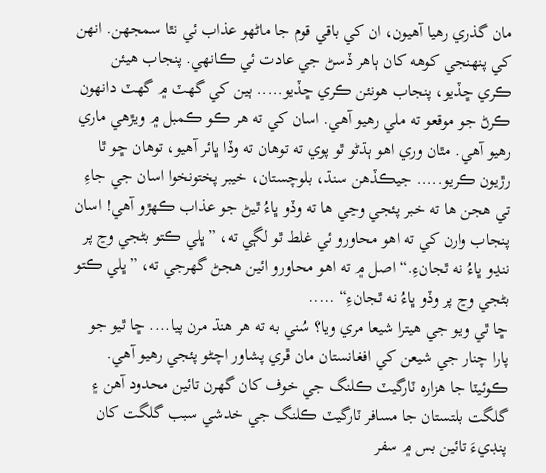مان گذري رهيا آهيون، ان کي باقي قوم جا ماڻهو عذاب ئي نٿا سمجهن. انهن کي پنهنجي کوهه کان ٻاهر ڏسڻ جي عادت ئي ڪانهي. پنجاب هيئن ڪري ڇڏيو، پنجاب هونئن ڪري ڇڏيو..... ٻين کي گهٽ ۾ گهٽ دانهون ڪرڻ جو موقعو ته ملي رهيو آهي. اسان کي ته هر ڪو ڪمبل ۾ ويڙهي ماري رهيو آهي. مٿان وري اهو ٻڌڻو ٿو پوي ته توهان ته وڏا ڀائر آهيو، توهان ڇو ٿا رڙيون ڪريو..... جيڪڏهن سنڌ، بلوچستان، خيبر پختونخوا اسان جي جاءِ تي هجن ها ته خبر پئجي وڃي ها ته وڏو ڀاءُ ٿيڻ جو عذاب ڪهڙو آهي! اسان پنجاب وارن کي ته اهو محاورو ئي غلط ٿو لڳي ته، ”ڀلي ڪتو بڻجي وڃ پر ننڍو ڀاءُ نه ٿجانءِ.“ اصل ۾ ته اهو محاورو ائين هجڻ گهرجي ته، ”ڀلي ڪتو بڻجي وڃ پر وڏو ڀاءُ نه ٿجانءِ“ .....
ڇا ٿي ويو جي هيترا شيعا مري ويا؟ سُني به ته هر هنڌ مرن پيا.... ڇا ٿيو جو پارا چنار جي شيعن کي افغانستان مان ڦري پشاور اچڻو پئجي رهيو آهي. ڪوئيٽا جا هزاره ٽارگيٽ ڪلنگ جي خوف کان گهرن تائين محدود آهن ۽ گلگت بلتستان جا مسافر ٽارگيٽ ڪلنگ جي خدشي سبب گلگت کان پنڊيءَ تائين بس ۾ سفر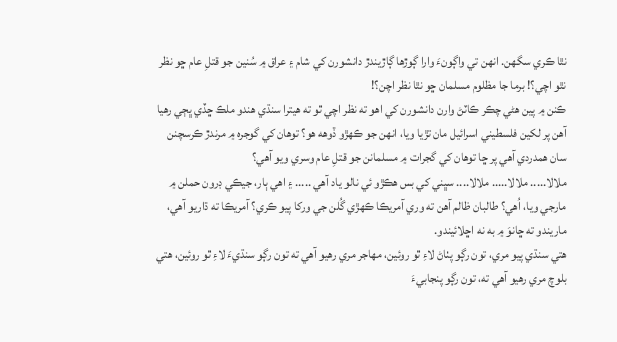نٿا ڪري سگهن. انهن تي واڳونءَ وارا ڳوڙها ڳاڙيندڙ دانشورن کي شام ۽ عراق ۾ سُنين جو قتلِ عام ڇو نظر نٿو اچي؟! برما جا مظلوم مسلمان ڇو نٿا نظر اچن؟!
ڪنن ۾ پين هڻي چڪر ڪاٽڻ وارن دانشورن کي اهو ته نظر اچي ٿو ته هيترا سنڌي هندو ملڪ ڇڏي ڀڄي رهيا آهن پر لکين فلسطيني اسرائيل مان تڙيا ويا، انهن جو ڪهڙو ڏوهه هو؟ توهان کي گوجره ۾ مرندڙ ڪرسچنن سان همدردي آهي پر ڇا توهان کي گجرات ۾ مسلمانن جو قتلِ عام وسري ويو آهي؟
ملالا..... ملالا..... ملالا.... سڀني کي بس هڪڙو ئي نالو ياد آهي ..... ۽ اهي ٻار، جيڪي ڊرون حملن ۾ مارجي ويا، اُهي؟ طالبان ظالم آهن ته وري آمريڪا ڪهڙي گُلن جي ورکا پيو ڪري؟ آمريڪا ته ڌاريو آهي، ماريندو ته ڇانوَ ۾ به نه اڇلائيندو.
هتي سنڌي پيو مري، تون رڳو پٺاڻ لاءِ ٿو روئين، مهاجر مري رهيو آهي ته تون رڳو سنڌيءَ لاءِ ٿو روئين، هتي بلوچ مري رهيو آهي ته، تون رڳو پنجابيءَ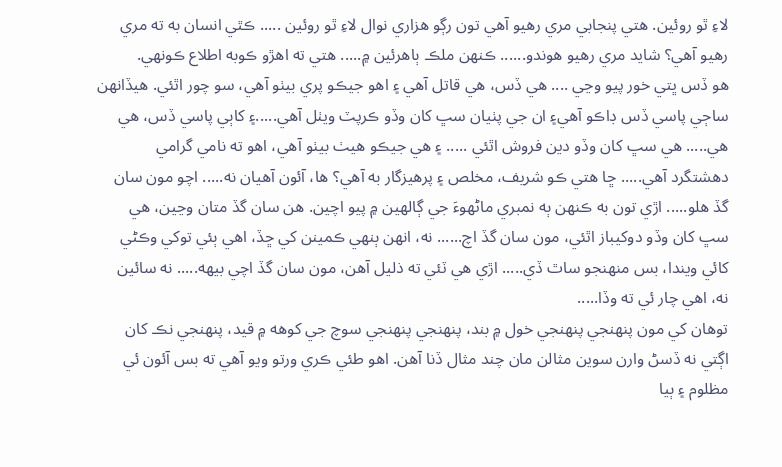لاءِ ٿو روئين. هتي پنجابي مري رهيو آهي تون رڳو هزاري نوال لاءِ ٿو روئين ..... ڪٿي انسان به ته مري رهيو آهي؟ شايد مري رهيو هوندو...... ڪنهن ملڪ ٻاهرئين ۾..... هتي ته اهڙو ڪوبه اطلاع ڪونهي.
هو ڏس ڀتي خور پيو وڃي .... هي ڏس، هي قاتل آهي ۽ اهو جيڪو پري بيٺو آهي، سو چور اٿئي. هيڏانهن ساڄي پاسي ڏس ڊاڪو آهي۽ ان جي پٺيان سڀ کان وڏو ڪرپٽ ويٺل آهي.....۽ کاٻي پاسي ڏس، هي هي..... هي سڀ کان وڏو دين فروش اٿئي ..... ۽ هي جيڪو هيٺ بيٺو آهي، اهو ته نامي گرامي دهشتگرد آهي..... ڇا هتي ڪو شريف، مخلص ۽ پرهيزگار به آهي؟ ها، آئون آهيان نه..... اچو مون سان گڏ هلو..... اڙي تون به ڪنهن ٻه نمبري ماڻهوءَ جي ڳالهين ۾ پيو اچين. هن سان گڏ متان وڃين، هي سڀ کان وڏو دوکيباز اٿئي، مون سان گڏ اچ...... نه، انهن ٻنهي ڪمينن کي ڇڏ، اهي ٻئي توکي وڪڻي کائي ويندا، بس منهنجو ساٿ ڏي..... اڙي هي ٽئي ته ذليل آهن، مون سان گڏ اچي بيهه..... نه سائين نه، اهي چار ئي ته وڏا.....
توهان کي مون پنهنجي پنهنجي خول ۾ بند، پنهنجي پنهنجي سوچ جي کوهه ۾ قيد، پنهنجي نڪ کان اڳتي نه ڏسڻ وارن سوين مثالن مان چند مثال ڏنا آهن. اهو طئي ڪري ورتو ويو آهي ته بس آئون ئي مظلوم ۽ ٻيا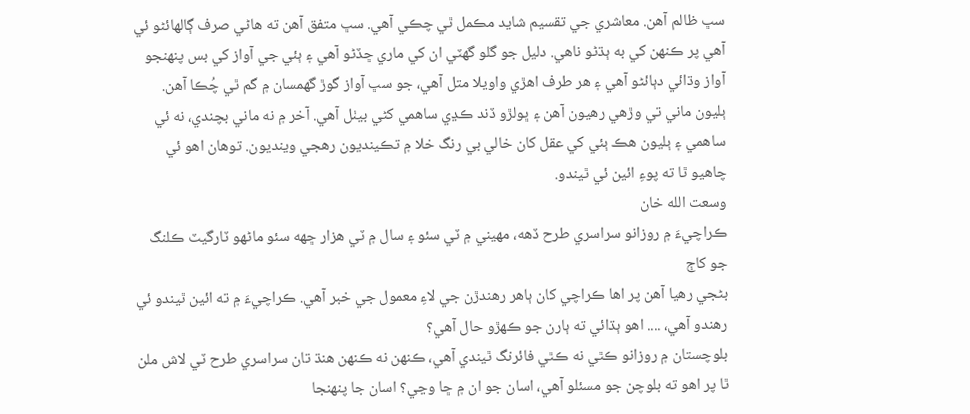سڀ ظالم آهن. معاشري جي تقسيم شايد مڪمل ٿي چڪي آهي. سڀ متفق آهن ته هاڻي صرف ڳالهائڻو ئي آهي پر ڪنهن کي به ٻڌڻو ناهي. دليل جو گلو گهٽي ان کي ماري ڇڏڻو آهي ۽ ٻئي جي آواز کي بس پنهنجو آواز وڌائي دٻائڻو آهي ۽ هر طرف اهڙي واويلا متل آهي، جو سڀ آواز گوڙ گهمسان ۾ گم ٿي چُڪا آهن. ٻليون ماني تي وڙهي رهيون آهن ۽ ڀولڙو ڏند ڪڍي ساهمي کڻي بيٺل آهي. آخر ۾ نه ماني بچندي، نه ئي ساهمي ۽ ٻليون هڪ ٻئي کي عقل کان خالي بي رنگ خلا ۾ تڪينديون رهجي وينديون. توهان اهو ئي چاهيو ٿا ته پوءِ ائين ئي ٿيندو.
وسعت الله خان
ڪراچيءَ ۾ روزانو سراسري طرح ڏهه، مهيني ۾ ٽي سئو ۽ سال ۾ ٽي هزار ڇهه سئو ماڻهو ٽارگيٽ ڪلنگ جو کاڄ
بڻجي رهيا آهن پر اها ڪراچي کان ٻاهر رهندڙن جي لاءِ معمول جي خبر آهي. ڪراچيءَ ۾ ته ائين ٿيندو ئي رهندو آهي، .... اهو ٻڌائي ته ٻارن جو ڪهڙو حال آهي؟
بلوچستان ۾ روزانو ڪٿي نه ڪٿي فائرنگ ٿيندي آهي، ڪنهن نه ڪنهن هنڌ تان سراسري طرح ٽي لاش ملن ٿا پر اهو ته بلوچن جو مسئلو آهي، اسان جو ان ۾ ڇا وڃي؟ اسان جا پنهنجا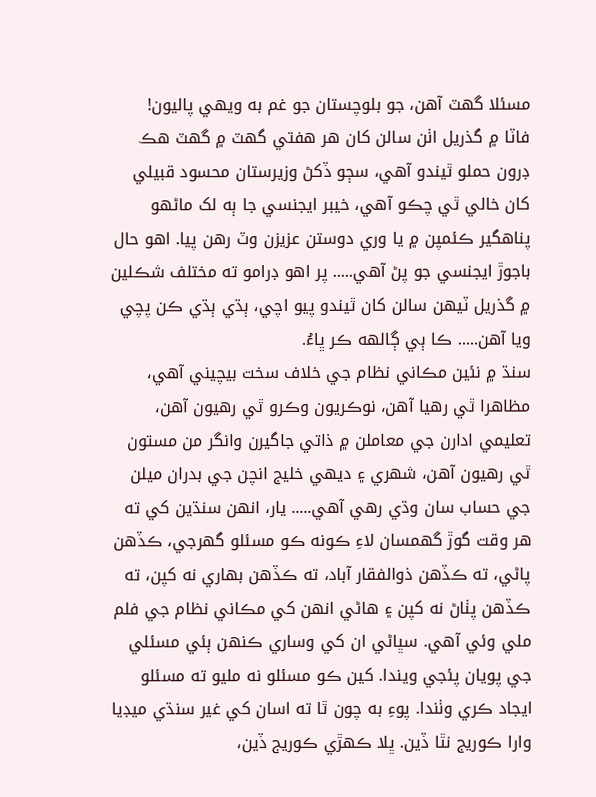مسئلا گهٽ آهن، جو بلوچستان جو غم به ويهي پاليون!
فاٽا ۾ گذريل اٺن سالن کان هر هفتي گهٽ ۾ گهٽ هڪ ڊرون حملو ٿيندو آهي، سڄو ڏکڻ وزيرستان محسود قبيلي کان خالي ٿي چڪو آهي، خيبر ايجنسي جا ٻه لک ماڻهو پناهگير ڪئمپن ۾ يا وري دوستن عزيزن وٽ رهن پيا. اهو حال باجوڙ ايجنسي جو پڻ آهي..... پر اهو ڊرامو ته مختلف شڪلين ۾ گذريل ٽيهن سالن کان ٿيندو پيو اچي، ٻڌي ٻڌي ڪن پچي ويا آهن..... ڪا ٻي ڳالهه ڪر ڀاءُ.
سنڌ ۾ نئين مڪاني نظام جي خلاف سخت بيچيني آهي، مظاهرا ٿي رهيا آهن، نوڪريون وڪرو ٿي رهيون آهن، تعليمي ادارن جي معاملن ۾ ذاتي جاگيرن وانگر من مستون ٿي رهيون آهن، شهري ۽ ديهي خليج انچن جي بدران ميلن جي حساب سان وڌي رهي آهي..... يار، انهن سنڌين کي ته هر وقت گوڙ گهمسان لاءِ ڪونه ڪو مسئلو گهرجي، ڪڏهن پاڻي، ته ڪڏهن ذوالفقار آباد، ته ڪڏهن بهاري نه کپن، ته ڪڏهن پٺاڻ نه کپن ۽ هاڻي انهن کي مڪاني نظام جي فلم ملي وئي آهي. سڀاڻي ان کي وساري ڪنهن ٻئي مسئلي جي پويان پئجي ويندا. کين ڪو مسئلو نه مليو ته مسئلو ايجاد ڪري وٺندا. پوءِ به چون ٿا ته اسان کي غير سنڌي ميڊيا وارا ڪوريج نٿا ڏين. ڀلا ڪهڙي ڪوريج ڏين،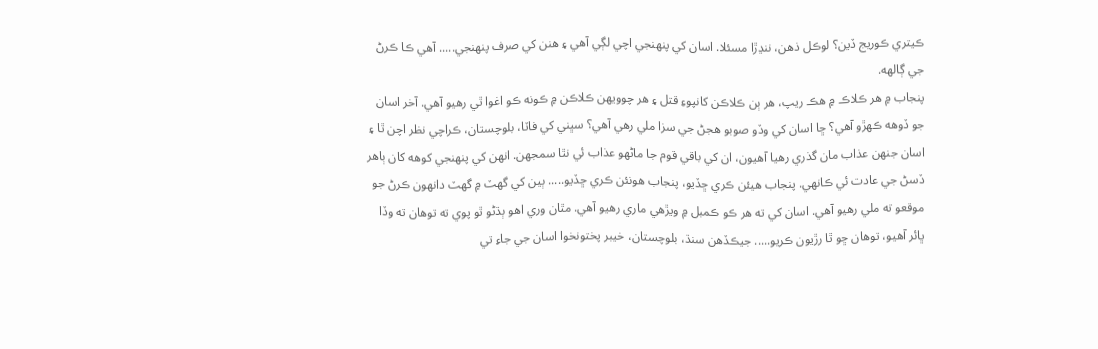ڪيتري ڪوريج ڏين؟ لوڪل ذهن، ننڍڙا مسئلا. اسان کي پنهنجي اچي لڳي آهي ۽ هنن کي صرف پنهنجي..... آهي ڪا ڪرڻ جي ڳالهه.
پنجاب ۾ هر ڪلاڪ ۾ هڪ ريپ، هر ٻن ڪلاڪن کانپوءِ قتل ۽ هر چوويهن ڪلاڪن ۾ ڪونه ڪو اغوا ٿي رهيو آهي. آخر اسان جو ڏوهه ڪهڙو آهي؟ ڇا اسان کي وڏو صوبو هجڻ جي سزا ملي رهي آهي؟ سڀني کي فاٽا، بلوچستان، ڪراچي نظر اچن ٿا ۽ اسان جنهن عذاب مان گذري رهيا آهيون، ان کي باقي قوم جا ماڻهو عذاب ئي نٿا سمجهن. انهن کي پنهنجي کوهه کان ٻاهر ڏسڻ جي عادت ئي ڪانهي. پنجاب هيئن ڪري ڇڏيو، پنجاب هونئن ڪري ڇڏيو..... ٻين کي گهٽ ۾ گهٽ دانهون ڪرڻ جو موقعو ته ملي رهيو آهي. اسان کي ته هر ڪو ڪمبل ۾ ويڙهي ماري رهيو آهي. مٿان وري اهو ٻڌڻو ٿو پوي ته توهان ته وڏا ڀائر آهيو، توهان ڇو ٿا رڙيون ڪريو..... جيڪڏهن سنڌ، بلوچستان، خيبر پختونخوا اسان جي جاءِ تي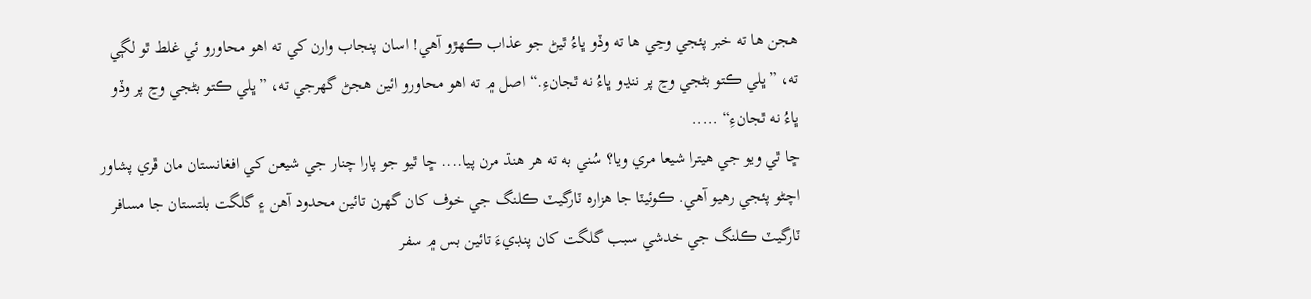هجن ها ته خبر پئجي وڃي ها ته وڏو ڀاءُ ٿيڻ جو عذاب ڪهڙو آهي! اسان پنجاب وارن کي ته اهو محاورو ئي غلط ٿو لڳي ته، ”ڀلي ڪتو بڻجي وڃ پر ننڍو ڀاءُ نه ٿجانءِ.“ اصل ۾ ته اهو محاورو ائين هجڻ گهرجي ته، ”ڀلي ڪتو بڻجي وڃ پر وڏو ڀاءُ نه ٿجانءِ“ .....
ڇا ٿي ويو جي هيترا شيعا مري ويا؟ سُني به ته هر هنڌ مرن پيا.... ڇا ٿيو جو پارا چنار جي شيعن کي افغانستان مان ڦري پشاور اچڻو پئجي رهيو آهي. ڪوئيٽا جا هزاره ٽارگيٽ ڪلنگ جي خوف کان گهرن تائين محدود آهن ۽ گلگت بلتستان جا مسافر ٽارگيٽ ڪلنگ جي خدشي سبب گلگت کان پنڊيءَ تائين بس ۾ سفر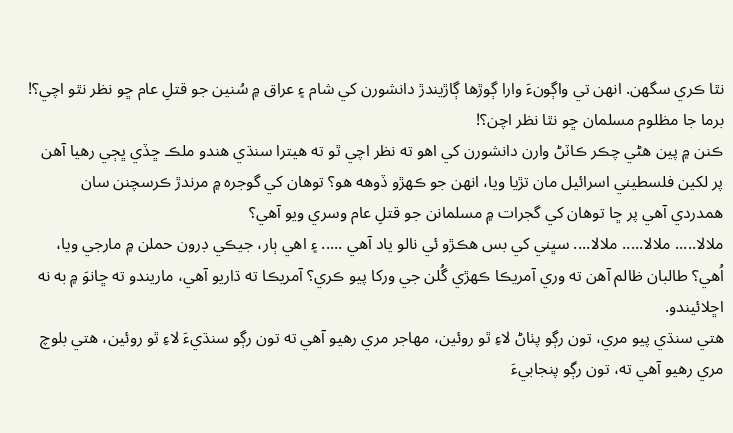نٿا ڪري سگهن. انهن تي واڳونءَ وارا ڳوڙها ڳاڙيندڙ دانشورن کي شام ۽ عراق ۾ سُنين جو قتلِ عام ڇو نظر نٿو اچي؟! برما جا مظلوم مسلمان ڇو نٿا نظر اچن؟!
ڪنن ۾ پين هڻي چڪر ڪاٽڻ وارن دانشورن کي اهو ته نظر اچي ٿو ته هيترا سنڌي هندو ملڪ ڇڏي ڀڄي رهيا آهن پر لکين فلسطيني اسرائيل مان تڙيا ويا، انهن جو ڪهڙو ڏوهه هو؟ توهان کي گوجره ۾ مرندڙ ڪرسچنن سان همدردي آهي پر ڇا توهان کي گجرات ۾ مسلمانن جو قتلِ عام وسري ويو آهي؟
ملالا..... ملالا..... ملالا.... سڀني کي بس هڪڙو ئي نالو ياد آهي ..... ۽ اهي ٻار، جيڪي ڊرون حملن ۾ مارجي ويا، اُهي؟ طالبان ظالم آهن ته وري آمريڪا ڪهڙي گُلن جي ورکا پيو ڪري؟ آمريڪا ته ڌاريو آهي، ماريندو ته ڇانوَ ۾ به نه اڇلائيندو.
هتي سنڌي پيو مري، تون رڳو پٺاڻ لاءِ ٿو روئين، مهاجر مري رهيو آهي ته تون رڳو سنڌيءَ لاءِ ٿو روئين، هتي بلوچ مري رهيو آهي ته، تون رڳو پنجابيءَ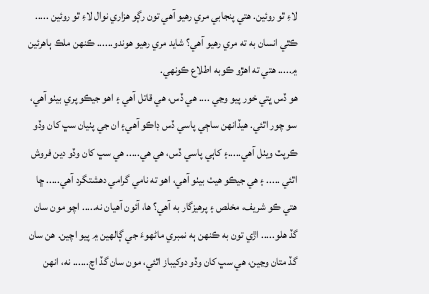لاءِ ٿو روئين. هتي پنجابي مري رهيو آهي تون رڳو هزاري نوال لاءِ ٿو روئين ..... ڪٿي انسان به ته مري رهيو آهي؟ شايد مري رهيو هوندو...... ڪنهن ملڪ ٻاهرئين ۾..... هتي ته اهڙو ڪوبه اطلاع ڪونهي.
هو ڏس ڀتي خور پيو وڃي .... هي ڏس، هي قاتل آهي ۽ اهو جيڪو پري بيٺو آهي، سو چور اٿئي. هيڏانهن ساڄي پاسي ڏس ڊاڪو آهي۽ ان جي پٺيان سڀ کان وڏو ڪرپٽ ويٺل آهي.....۽ کاٻي پاسي ڏس، هي هي..... هي سڀ کان وڏو دين فروش اٿئي ..... ۽ هي جيڪو هيٺ بيٺو آهي، اهو ته نامي گرامي دهشتگرد آهي..... ڇا هتي ڪو شريف، مخلص ۽ پرهيزگار به آهي؟ ها، آئون آهيان نه..... اچو مون سان گڏ هلو..... اڙي تون به ڪنهن ٻه نمبري ماڻهوءَ جي ڳالهين ۾ پيو اچين. هن سان گڏ متان وڃين، هي سڀ کان وڏو دوکيباز اٿئي، مون سان گڏ اچ...... نه، انهن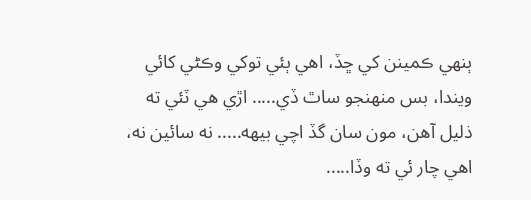ٻنهي ڪمينن کي ڇڏ، اهي ٻئي توکي وڪڻي کائي ويندا، بس منهنجو ساٿ ڏي..... اڙي هي ٽئي ته ذليل آهن، مون سان گڏ اچي بيهه..... نه سائين نه، اهي چار ئي ته وڏا.....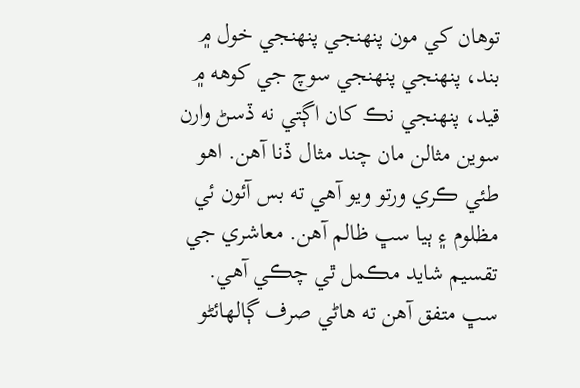توهان کي مون پنهنجي پنهنجي خول ۾ بند، پنهنجي پنهنجي سوچ جي کوهه ۾ قيد، پنهنجي نڪ کان اڳتي نه ڏسڻ وارن سوين مثالن مان چند مثال ڏنا آهن. اهو طئي ڪري ورتو ويو آهي ته بس آئون ئي مظلوم ۽ ٻيا سڀ ظالم آهن. معاشري جي تقسيم شايد مڪمل ٿي چڪي آهي. سڀ متفق آهن ته هاڻي صرف ڳالهائڻو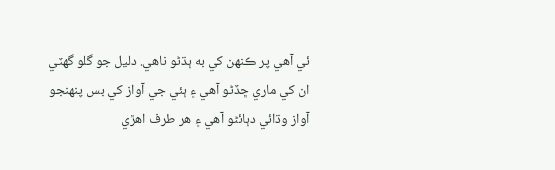ئي آهي پر ڪنهن کي به ٻڌڻو ناهي. دليل جو گلو گهٽي ان کي ماري ڇڏڻو آهي ۽ ٻئي جي آواز کي بس پنهنجو آواز وڌائي دٻائڻو آهي ۽ هر طرف اهڙي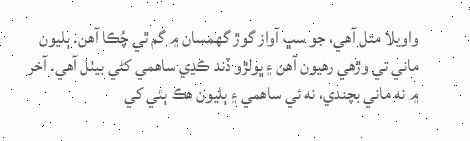واويلا متل آهي، جو سڀ آواز گوڙ گهمسان ۾ گم ٿي چُڪا آهن. ٻليون ماني تي وڙهي رهيون آهن ۽ ڀولڙو ڏند ڪڍي ساهمي کڻي بيٺل آهي. آخر ۾ نه ماني بچندي، نه ئي ساهمي ۽ ٻليون هڪ ٻئي کي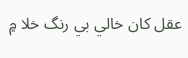عقل کان خالي بي رنگ خلا ۾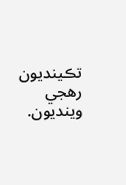تڪينديون رهجي وينديون.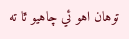توهان اهو ئي چاهيو ٿا ته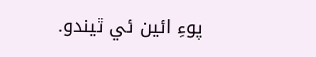پوءِ ائين ئي ٿيندو.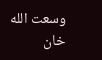وسعت الله خان